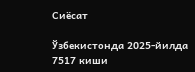Сиёсат

Ўзбекистонда 2025-йилда 7517 киши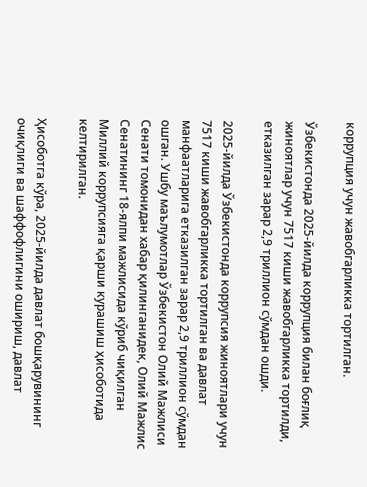коррупция учун жавобгарликка тортилган.

Ўзбекистонда 2025-йилда коррупция билан боғлиқ жиноятлар учун 7517 киши жавобгарликка тортилди, етказилган зарар 2,9 триллион сўмдан ошди.

2025-йилда Ўзбекистонда коррупсия жиноятлари учун 7517 киши жавобгарликка тортилган ва давлат манфаатларига етказилган зарар 2,9 триллион сўмдан ошган. Ушбу маълумотлар Ўзбекистон Олий Мажлиси Сенати томонидан хабар қилинганидек, Олий Мажлис Сенатининг 18-ялпи мажлисида кўриб чиқилган Миллий коррупсияга қарши курашиш ҳисоботида келтирилган.

Ҳисоботга кўра, 2025-йилда давлат бошқарувининг очиқлиги ва шаффофлигини ошириш, давлат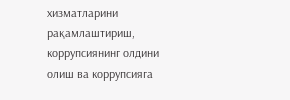хизматларини рақамлаштириш, коррупсиянинг олдини олиш ва коррупсияга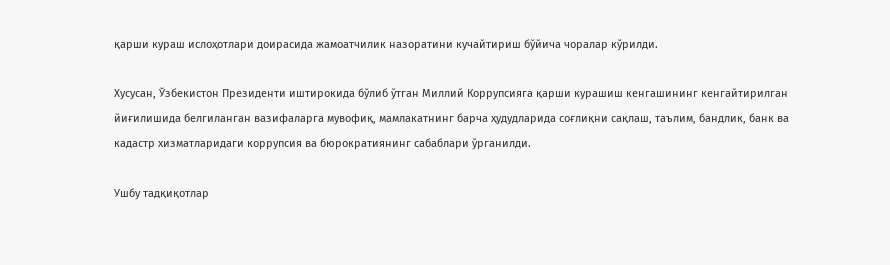қарши кураш ислоҳотлари доирасида жамоатчилик назоратини кучайтириш бўйича чоралар кўрилди.

Хусусан, Ўзбекистон Президенти иштирокида бўлиб ўтган Миллий Коррупсияга қарши курашиш кенгашининг кенгайтирилган йиғилишида белгиланган вазифаларга мувофиқ, мамлакатнинг барча ҳудудларида соғлиқни сақлаш, таълим, бандлик, банк ва кадастр хизматларидаги коррупсия ва бюрократиянинг сабаблари ўрганилди.

Ушбу тадқиқотлар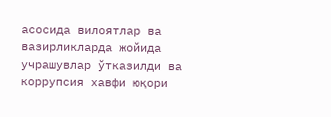асосида вилоятлар ва вазирликларда жойида учрашувлар ўтказилди ва коррупсия хавфи юқори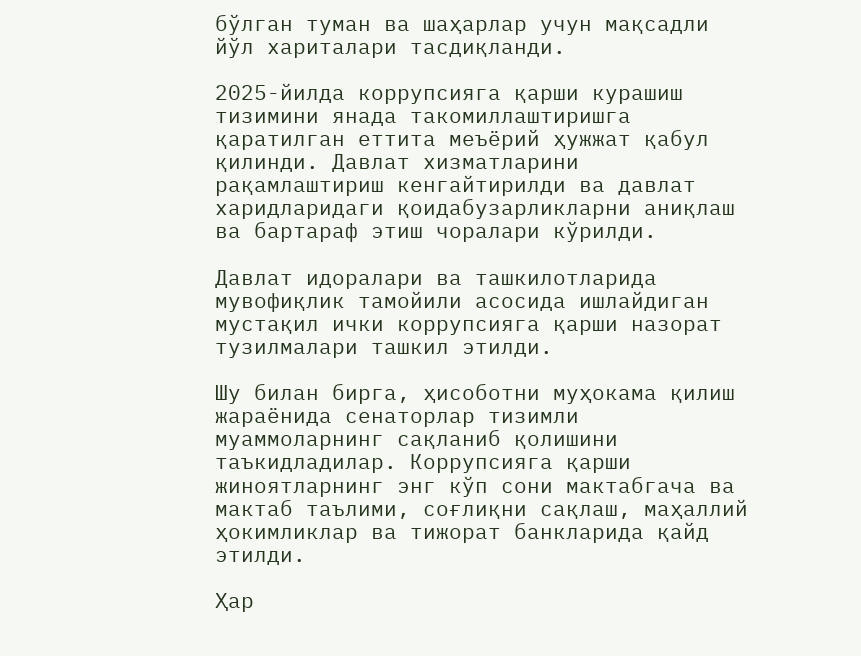бўлган туман ва шаҳарлар учун мақсадли йўл хариталари тасдиқланди.

2025-йилда коррупсияга қарши курашиш тизимини янада такомиллаштиришга қаратилган еттита меъёрий ҳужжат қабул қилинди. Давлат хизматларини рақамлаштириш кенгайтирилди ва давлат харидларидаги қоидабузарликларни аниқлаш ва бартараф этиш чоралари кўрилди.

Давлат идоралари ва ташкилотларида мувофиқлик тамойили асосида ишлайдиган мустақил ички коррупсияга қарши назорат тузилмалари ташкил этилди.

Шу билан бирга, ҳисоботни муҳокама қилиш жараёнида сенаторлар тизимли муаммоларнинг сақланиб қолишини таъкидладилар. Коррупсияга қарши жиноятларнинг энг кўп сони мактабгача ва мактаб таълими, соғлиқни сақлаш, маҳаллий ҳокимликлар ва тижорат банкларида қайд этилди.

Ҳар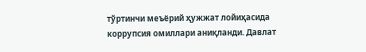тўртинчи меъёрий ҳужжат лойиҳасида коррупсия омиллари аниқланди. Давлат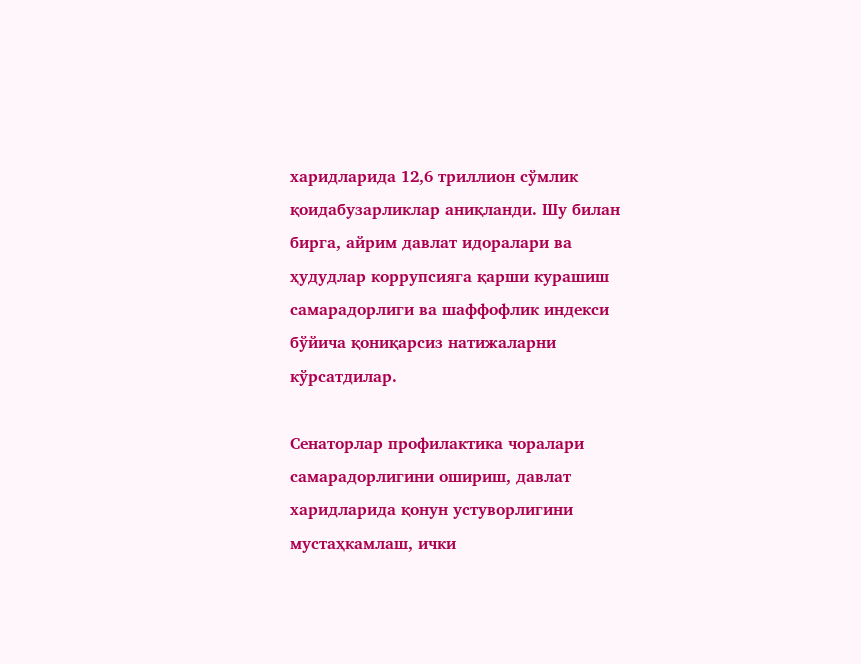харидларида 12,6 триллион сўмлик қоидабузарликлар аниқланди. Шу билан бирга, айрим давлат идоралари ва ҳудудлар коррупсияга қарши курашиш самарадорлиги ва шаффофлик индекси бўйича қониқарсиз натижаларни кўрсатдилар.

Сенаторлар профилактика чоралари самарадорлигини ошириш, давлат харидларида қонун устуворлигини мустаҳкамлаш, ички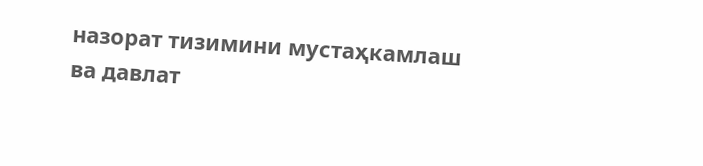назорат тизимини мустаҳкамлаш ва давлат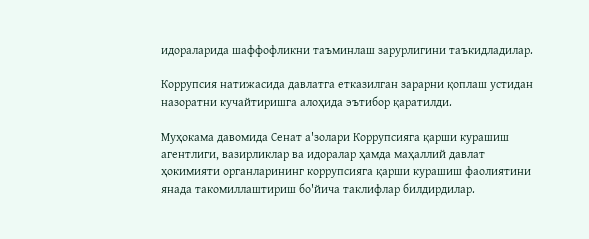идораларида шаффофликни таъминлаш зарурлигини таъкидладилар.

Коррупсия натижасида давлатга етказилган зарарни қоплаш устидан назоратни кучайтиришга алоҳида эътибор қаратилди.

Муҳокама давомида Сенат а'золари Коррупсияга қарши курашиш агентлиги, вазирликлар ва идоралар ҳамда маҳаллий давлат ҳокимияти органларининг коррупсияга қарши курашиш фаолиятини янада такомиллаштириш бо'йича таклифлар билдирдилар.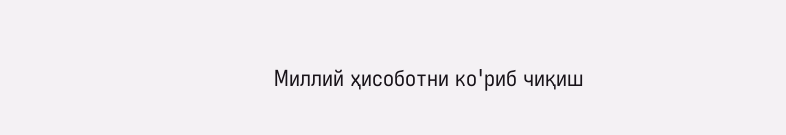Миллий ҳисоботни ко'риб чиқиш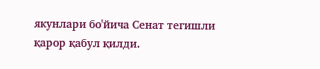якунлари бо'йича Сенат тегишли қарор қабул қилди.